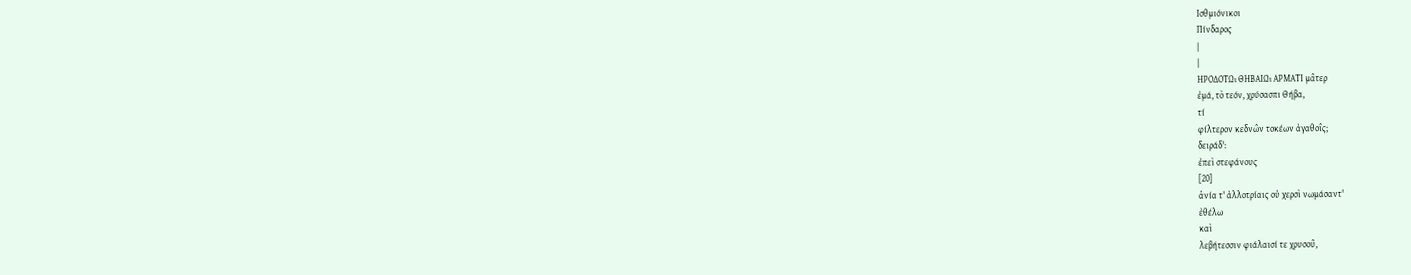Ισθμιόνικοι
Πίνδαρος
|
|
ΗΡΟΔΟΤῼ ΘΗΒΑΙῼ ΑΡΜΑΤΙ μα̂τερ
ἐμά, τὸ τεόν, χρύσασπι Θήβα,
τί
φίλτερον κεδνω̂ν τοκέων ἀγαθοι̂ς;
δειράδ':
ἐπεὶ στεφάνους
[20]
ἁνία τ' ἀλλοτρίαις οὐ χερσὶ νωμάσαντ'
ἐθέλω
καὶ
λεβήτεσσιν φιάλαισί τε χρυσου̂,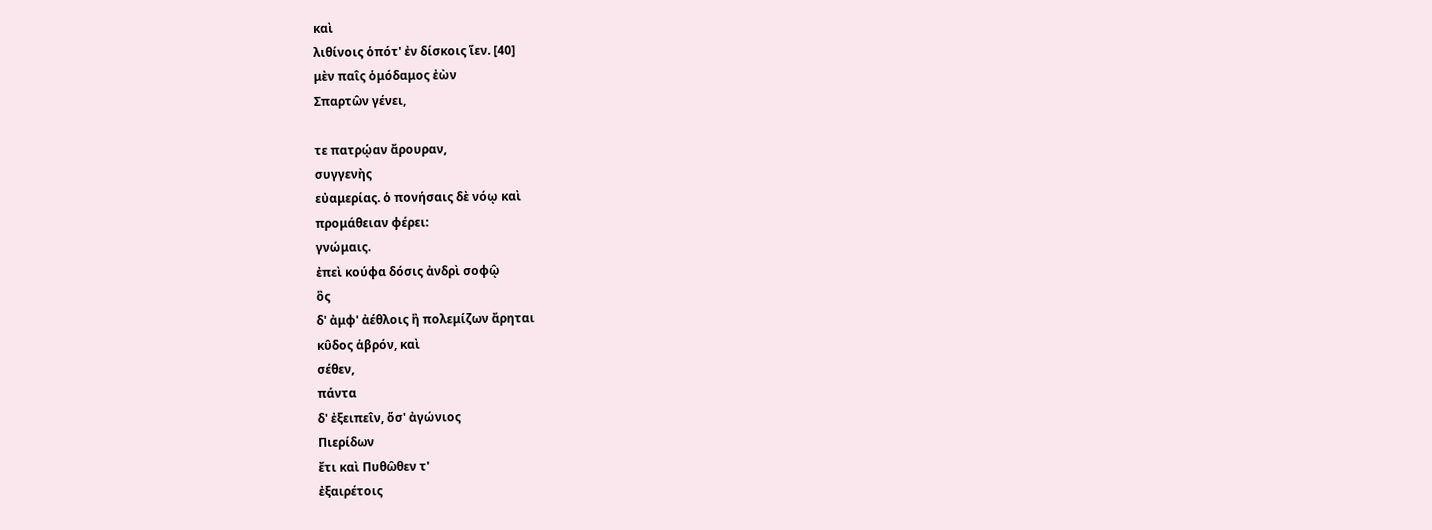καὶ
λιθίνοις ὁπότ' ἐν δίσκοις ἵεν. [40]
μὲν παι̂ς ὁμόδαμος ἐὼν
Σπαρτω̂ν γένει,

τε πατρῴαν ἄρουραν,
συγγενὴς
εὐαμερίας. ὁ πονήσαις δὲ νόῳ καὶ
προμάθειαν φέρει:
γνώμαις.
ἐπεὶ κούφα δόσις ἀνδρὶ σοφῳ̂
ὃς
δ' ἀμφ' ἀέθλοις ἢ πολεμίζων ἄρηται
κυ̂δος ἁβρόν, καὶ
σέθεν,
πάντα
δ' ἐξειπει̂ν, ὅσ' ἀγώνιος
Πιερίδων
ἔτι καὶ Πυθω̂θεν τ'
ἐξαιρέτοις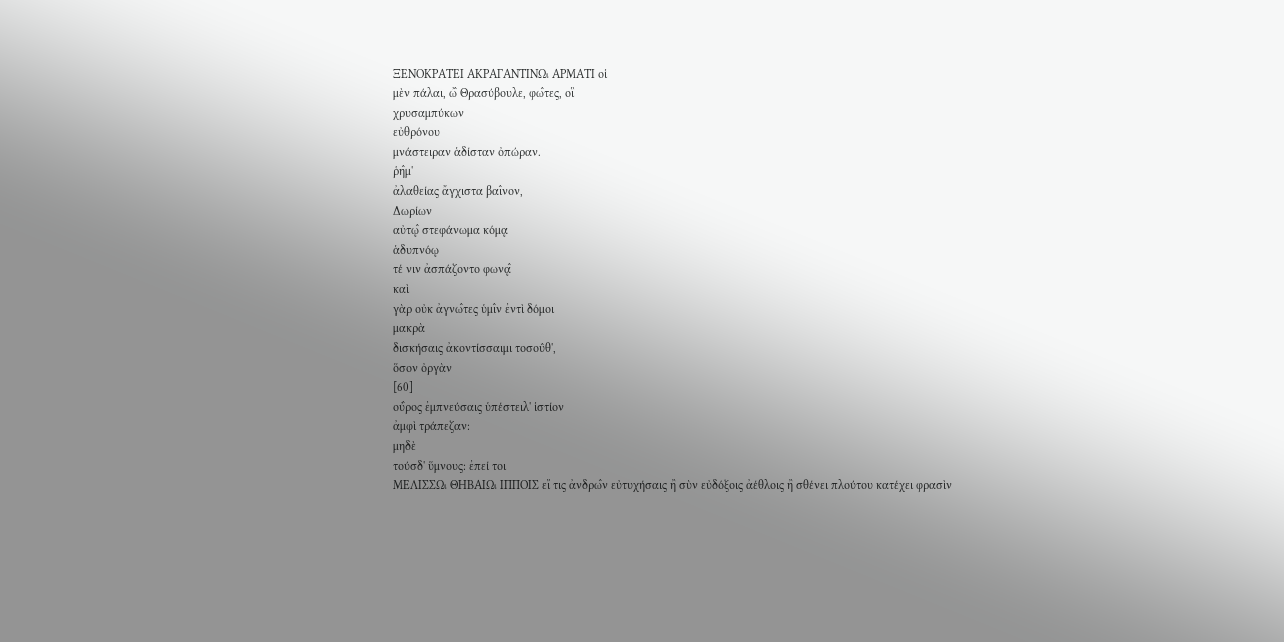ΞΕΝΟΚΡΑΤΕΙ ΑΚΡΑΓΑΝΤΙΝῼ ΑΡΜΑΤΙ οἱ
μὲν πάλαι, ὠ̂ Θρασύβουλε, φω̂τες, οἳ
χρυσαμπύκων
εὐθρόνου
μνάστειραν ἁδίσταν ὀπώραν.
ῥη̂μ'
ἀλαθείας ἄγχιστα βαι̂νον,
Δωρίων
αὐτῳ̂ στεφάνωμα κόμᾳ
ἁδυπνόῳ
τέ νιν ἀσπάζοντο φωνᾳ̂
καὶ
γὰρ οὐκ ἀγνω̂τες ὑμι̂ν ἐντὶ δόμοι
μακρὰ
δισκήσαις ἀκοντίσσαιμι τοσου̂θ',
ὅσον ὀργὰν
[60]
οὐ̂ρος ἐμπνεύσαις ὑπέστειλ' ἱστίον
ἀμφὶ τράπεζαν:
μηδὲ
τούσδ' ὕμνους: ἐπεί τοι
ΜΕΛΙΣΣῼ ΘΗΒΑΙῼ ΙΠΠΟΙΣ εἴ τις ἀνδρω̂ν εὐτυχήσαις ἢ σὺν εὐδόξοις ἀέθλοις ἢ σθένει πλούτου κατέχει φρασὶν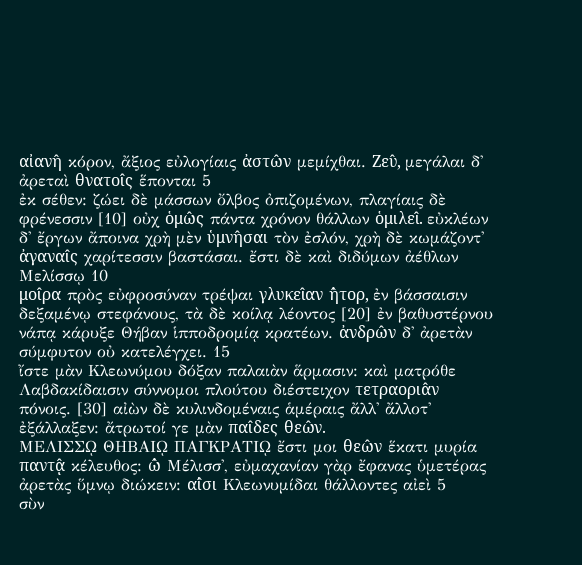αἰανη̂ κόρον, ἄξιος εὐλογίαις ἀστω̂ν μεμίχθαι. Ζευ̂, μεγάλαι δ' ἀρεταὶ θνατοι̂ς ἕπονται 5
ἐκ σέθεν: ζώει δὲ μάσσων ὄλβος ὀπιζομένων, πλαγίαις δὲ φρένεσσιν [10] οὐχ ὁμω̂ς πάντα χρόνον θάλλων ὁμιλει̂. εὐκλέων δ' ἔργων ἄποινα χρὴ μὲν ὑμνη̂σαι τὸν ἐσλόν, χρὴ δὲ κωμάζοντ' ἀγαναι̂ς χαρίτεσσιν βαστάσαι. ἔστι δὲ καὶ διδύμων ἀέθλων Μελίσσῳ 10
μοι̂ρα πρὸς εὐφροσύναν τρέψαι γλυκει̂αν ἠ̂τορ, ἐν βάσσαισιν δεξαμένῳ στεφάνους, τὰ δὲ κοίλᾳ λέοντος [20] ἐν βαθυστέρνου νάπᾳ κάρυξε Θήβαν ἱπποδρομίᾳ κρατέων. ἀνδρω̂ν δ' ἀρετὰν σύμφυτον οὐ κατελέγχει. 15
ἴστε μὰν Κλεωνύμου δόξαν παλαιὰν ἅρμασιν: καὶ ματρόθε Λαβδακίδαισιν σύννομοι πλούτου διέστειχον τετραορια̂ν πόνοις. [30] αἰὼν δὲ κυλινδομέναις ἁμέραις ἄλλ' ἄλλοτ' ἐξάλλαξεν: ἄτρωτοί γε μὰν παι̂δες θεω̂ν.
ΜΕΛΙΣΣῼ ΘΗΒΑΙῼ ΠΑΓΚΡΑΤΙῼ ἔστι μοι θεω̂ν ἕκατι μυρία παντᾳ̂ κέλευθος: ὠ̂ Μέλισσ', εὐμαχανίαν γὰρ ἔφανας ὑμετέρας ἀρετὰς ὕμνῳ διώκειν: αἱ̂σι Κλεωνυμίδαι θάλλοντες αἰεὶ 5
σὺν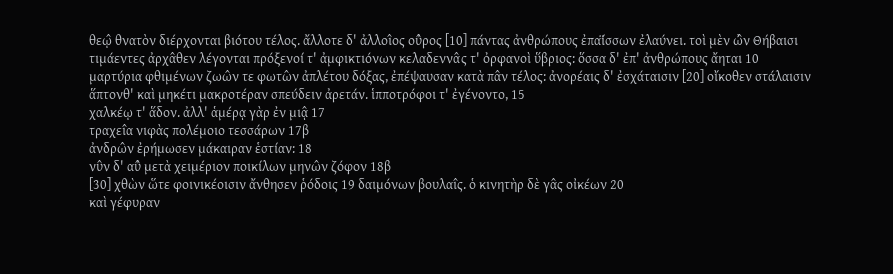θεῳ̂ θνατὸν διέρχονται βιότου τέλος. ἄλλοτε δ' ἀλλοι̂ος οὐ̂ρος [10] πάντας ἀνθρώπους ἐπαί̈σσων ἐλαύνει. τοὶ μὲν ὠ̂ν Θήβαισι τιμάεντες ἀρχα̂θεν λέγονται πρόξενοί τ' ἀμφικτιόνων κελαδεννα̂ς τ' ὀρφανοὶ ὕβριος: ὅσσα δ' ἐπ' ἀνθρώπους ἄηται 10
μαρτύρια φθιμένων ζωω̂ν τε φωτω̂ν ἀπλέτου δόξας, ἐπέψαυσαν κατὰ πα̂ν τέλος: ἀνορέαις δ' ἐσχάταισιν [20] οἴκοθεν στάλαισιν ἅπτονθ' καὶ μηκέτι μακροτέραν σπεύδειν ἀρετάν. ἱπποτρόφοι τ' ἐγένοντο, 15
χαλκέῳ τ' ἅδον. ἀλλ' ἁμέρᾳ γὰρ ἐν μιᾳ̂ 17
τραχει̂α νιφὰς πολέμοιο τεσσάρων 17β
ἀνδρω̂ν ἐρήμωσεν μάκαιραν ἑστίαν: 18
νυ̂ν δ' αὐ̂ μετὰ χειμέριον ποικίλων μηνω̂ν ζόφον 18β
[30] χθὼν ὥτε φοινικέοισιν ἄνθησεν ῥόδοις 19 δαιμόνων βουλαι̂ς. ὁ κινητὴρ δὲ γα̂ς οἰκέων 20
καὶ γέφυραν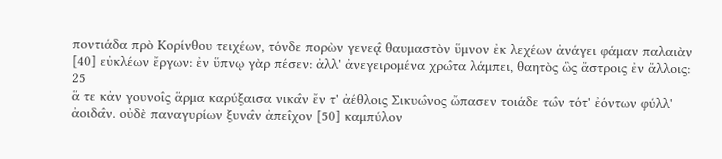ποντιάδα πρὸ Κορίνθου τειχέων, τόνδε πορὼν γενεᾳ̂ θαυμαστὸν ὕμνον ἐκ λεχέων ἀνάγει φάμαν παλαιὰν [40] εὐκλέων ἔργων: ἐν ὕπνῳ γὰρ πέσεν: ἀλλ' ἀνεγειρομένα χρω̂τα λάμπει, θαητὸς ὣς ἄστροις ἐν ἄλλοις: 25
ἅ τε κἀν γουνοι̂ς ἅρμα καρύξαισα νικα̂ν ἔν τ' ἀέθλοις Σικυω̂νος ὤπασεν τοιάδε τω̂ν τότ' ἐόντων φύλλ' ἀοιδα̂ν. οὐδὲ παναγυρίων ξυνα̂ν ἀπει̂χον [50] καμπύλον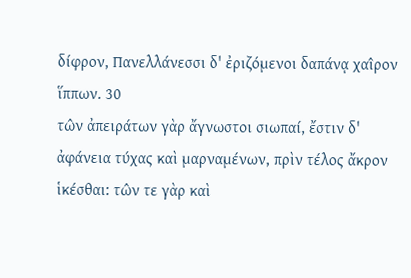δίφρον, Πανελλάνεσσι δ' ἐριζόμενοι δαπάνᾳ χαι̂ρον ἵππων. 30
τω̂ν ἀπειράτων γὰρ ἄγνωστοι σιωπαί, ἔστιν δ' ἀφάνεια τύχας καὶ μαρναμένων, πρὶν τέλος ἄκρον ἱκέσθαι: τω̂ν τε γὰρ καὶ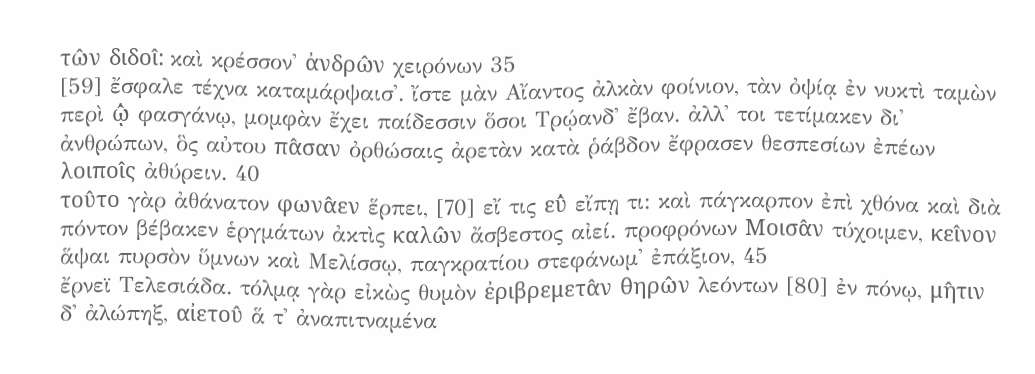τω̂ν διδοι̂: καὶ κρέσσον' ἀνδρω̂ν χειρόνων 35
[59] ἔσφαλε τέχνα καταμάρψαισ'. ἴστε μὰν Αἴαντος ἀλκὰν φοίνιον, τὰν ὀψίᾳ ἐν νυκτὶ ταμὼν περὶ ᾡ̂ φασγάνῳ, μομφὰν ἔχει παίδεσσιν ὅσοι Τρῴανδ' ἔβαν. ἀλλ' τοι τετίμακεν δι' ἀνθρώπων, ὃς αὐτου πα̂σαν ὀρθώσαις ἀρετὰν κατὰ ῥάβδον ἔφρασεν θεσπεσίων ἐπέων λοιποι̂ς ἀθύρειν. 40
του̂το γὰρ ἀθάνατον φωνα̂εν ἕρπει, [70] εἴ τις εὐ̂ εἴπῃ τι: καὶ πάγκαρπον ἐπὶ χθόνα καὶ διὰ πόντον βέβακεν ἑργμάτων ἀκτὶς καλω̂ν ἄσβεστος αἰεί. προφρόνων Μοισα̂ν τύχοιμεν, κει̂νον ἅψαι πυρσὸν ὕμνων καὶ Μελίσσῳ, παγκρατίου στεφάνωμ' ἐπάξιον, 45
ἔρνεϊ Τελεσιάδα. τόλμᾳ γὰρ εἰκὼς θυμὸν ἐριβρεμετα̂ν θηρω̂ν λεόντων [80] ἐν πόνῳ, μη̂τιν δ' ἀλώπηξ, αἰετου̂ ἅ τ' ἀναπιτναμένα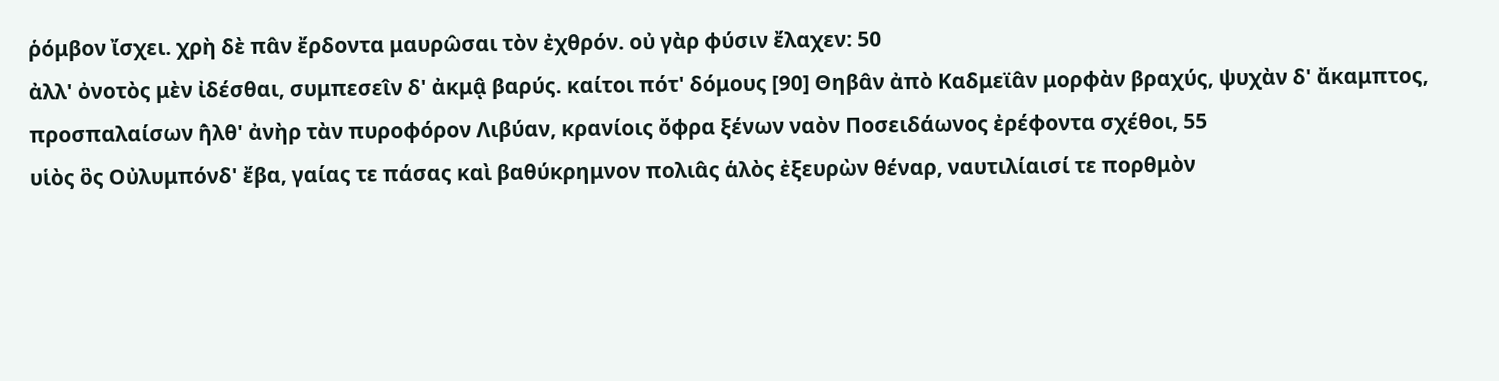ῥόμβον ἴσχει. χρὴ δὲ πα̂ν ἔρδοντα μαυρω̂σαι τὸν ἐχθρόν. οὐ γὰρ φύσιν ἔλαχεν: 50
ἀλλ' ὀνοτὸς μὲν ἰδέσθαι, συμπεσει̂ν δ' ἀκμᾳ̂ βαρύς. καίτοι πότ' δόμους [90] Θηβα̂ν ἀπὸ Καδμεϊα̂ν μορφὰν βραχύς, ψυχὰν δ' ἄκαμπτος, προσπαλαίσων ἠ̂λθ' ἀνὴρ τὰν πυροφόρον Λιβύαν, κρανίοις ὄφρα ξένων ναὸν Ποσειδάωνος ἐρέφοντα σχέθοι, 55
υἱὸς ὃς Οὐλυμπόνδ' ἔβα, γαίας τε πάσας καὶ βαθύκρημνον πολια̂ς ἁλὸς ἐξευρὼν θέναρ, ναυτιλίαισί τε πορθμὸν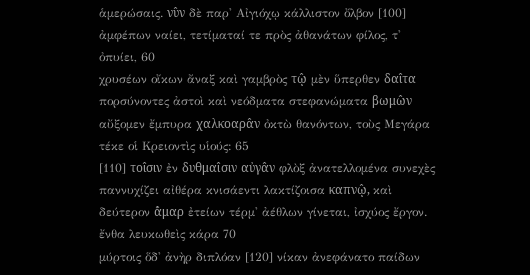ἁμερώσαις. νυ̂ν δὲ παρ' Αἰγιόχῳ κάλλιστον ὄλβον [100] ἀμφέπων ναίει, τετίματαί τε πρὸς ἀθανάτων φίλος, τ' ὀπυίει, 60
χρυσέων οἴκων ἄναξ καὶ γαμβρὸς τῳ̂ μὲν ὕπερθεν δαι̂τα πορσύνοντες ἀστοὶ καὶ νεόδματα στεφανώματα βωμω̂ν αὔξομεν ἔμπυρα χαλκοαρα̂ν ὀκτὼ θανόντων, τοὺς Μεγάρα τέκε οἱ Κρειοντὶς υἱούς: 65
[110] τοι̂σιν ἐν δυθμαι̂σιν αὐγα̂ν φλὸξ ἀνατελλομένα συνεχὲς παννυχίζει αἰθέρα κνισάεντι λακτίζοισα καπνῳ̂, καὶ δεύτερον ἀ̂μαρ ἐτείων τέρμ' ἀέθλων γίνεται, ἰσχύος ἔργον. ἔνθα λευκωθεὶς κάρα 70
μύρτοις ὅδ' ἀνὴρ διπλόαν [120] νίκαν ἀνεφάνατο παίδων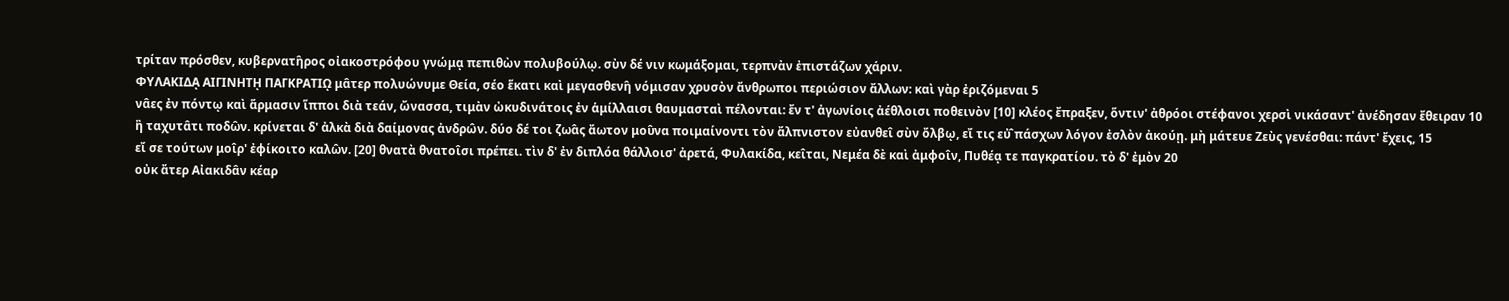τρίταν πρόσθεν, κυβερνατη̂ρος οἰακοστρόφου γνώμᾳ πεπιθὼν πολυβούλῳ. σὺν δέ νιν κωμάξομαι, τερπνὰν ἐπιστάζων χάριν.
ΦΥΛΑΚΙΔᾼ ΑΙΓΙΝΗΤῌ ΠΑΓΚΡΑΤΙῼ μα̂τερ πολυώνυμε Θεία, σέο ἕκατι καὶ μεγασθενη̂ νόμισαν χρυσὸν ἄνθρωποι περιώσιον ἄλλων: καὶ γὰρ ἐριζόμεναι 5
να̂ες ἐν πόντῳ καὶ ἅρμασιν ἵπποι διὰ τεάν, ὤνασσα, τιμὰν ὠκυδινάτοις ἐν ἁμίλλαισι θαυμασταὶ πέλονται: ἔν τ' ἀγωνίοις ἀέθλοισι ποθεινὸν [10] κλέος ἔπραξεν, ὅντιν' ἀθρόοι στέφανοι χερσὶ νικάσαντ' ἀνέδησαν ἔθειραν 10
ἢ ταχυτα̂τι ποδω̂ν. κρίνεται δ' ἀλκὰ διὰ δαίμονας ἀνδρω̂ν. δύο δέ τοι ζωα̂ς ἄωτον μου̂να ποιμαίνοντι τὸν ἄλπνιστον εὐανθει̂ σὺν ὄλβῳ, εἴ τις εὐ̂ πάσχων λόγον ἐσλὸν ἀκούῃ. μὴ μάτευε Ζεὺς γενέσθαι: πάντ' ἔχεις, 15
εἴ σε τούτων μοι̂ρ' ἐφίκοιτο καλω̂ν. [20] θνατὰ θνατοι̂σι πρέπει. τὶν δ' ἐν διπλόα θάλλοισ' ἀρετά, Φυλακίδα, κει̂ται, Νεμέα δὲ καὶ ἀμφοι̂ν, Πυθέᾳ τε παγκρατίου. τὸ δ' ἐμὸν 20
οὐκ ἄτερ Αἰακιδα̂ν κέαρ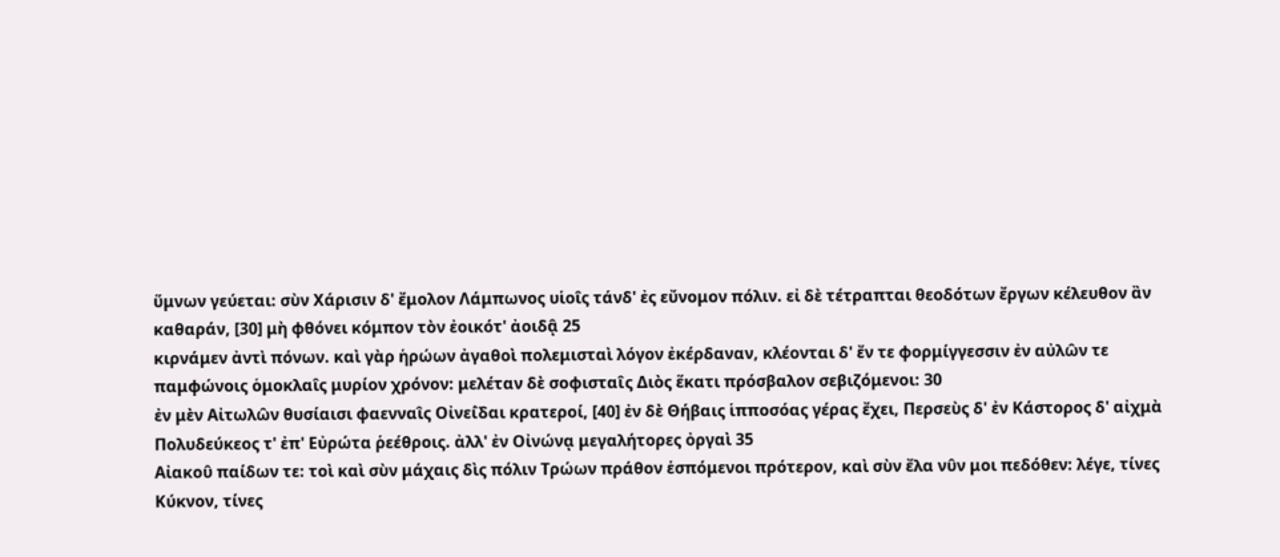ὕμνων γεύεται: σὺν Χάρισιν δ' ἔμολον Λάμπωνος υἱοι̂ς τάνδ' ἐς εὔνομον πόλιν. εἰ δὲ τέτραπται θεοδότων ἔργων κέλευθον ἂν καθαράν, [30] μὴ φθόνει κόμπον τὸν ἐοικότ' ἀοιδᾳ̂ 25
κιρνάμεν ἀντὶ πόνων. καὶ γὰρ ἡρώων ἀγαθοὶ πολεμισταὶ λόγον ἐκέρδαναν, κλέονται δ' ἔν τε φορμίγγεσσιν ἐν αὐλω̂ν τε παμφώνοις ὁμοκλαι̂ς μυρίον χρόνον: μελέταν δὲ σοφισται̂ς Διὸς ἕκατι πρόσβαλον σεβιζόμενοι: 30
ἐν μὲν Αἰτωλω̂ν θυσίαισι φαενναι̂ς Οἰνεί̈δαι κρατεροί, [40] ἐν δὲ Θήβαις ἱπποσόας γέρας ἔχει, Περσεὺς δ' ἐν Κάστορος δ' αἰχμὰ Πολυδεύκεος τ' ἐπ' Εὐρώτα ῥεέθροις. ἀλλ' ἐν Οἰνώνᾳ μεγαλήτορες ὀργαὶ 35
Αἰακου̂ παίδων τε: τοὶ καὶ σὺν μάχαις δὶς πόλιν Τρώων πράθον ἑσπόμενοι πρότερον, καὶ σὺν ἔλα νυ̂ν μοι πεδόθεν: λέγε, τίνες Κύκνον, τίνες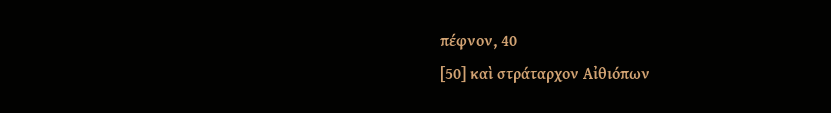πέφνον, 40
[50] καὶ στράταρχον Αἰθιόπων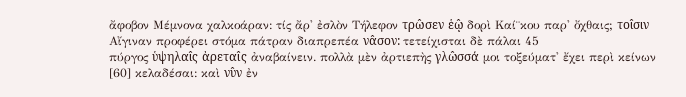ἄφοβον Μέμνονα χαλκοάραν: τίς ἄρ' ἐσλὸν Τήλεφον τρω̂σεν ἑῳ̂ δορὶ Καί̈κου παρ' ὄχθαις; τοι̂σιν Αἴγιναν προφέρει στόμα πάτραν διαπρεπέα να̂σον: τετείχισται δὲ πάλαι 45
πύργος ὑψηλαι̂ς ἀρεται̂ς ἀναβαίνειν. πολλὰ μὲν ἀρτιεπὴς γλω̂σσά μοι τοξεύματ' ἔχει περὶ κείνων [60] κελαδέσαι: καὶ νυ̂ν ἐν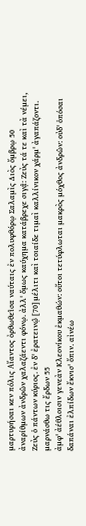μαρτυρήσαι κεν πόλις Αἴαντος ὀρθωθει̂σα ναύταις ἐν πολυφθόρῳ Σαλαμὶς Διὸς ὄμβρῳ 50
ἀναρίθμων ἀνδρω̂ν χαλαζάεντι φόνῳ. ἀλλ' ὅμως καύχημα κατάβρεχε σιγᾳ̂: Ζεὺς τά τε καὶ τὰ νέμει, Ζεὺς ὁ πάντων κύριος. ἐν δ' ἐρατεινῳ̂ [70] μέλιτι καὶ τοιαίδε τιμαὶ καλλίνικον χάρμ' ἀγαπάζοντι. μαρνάσθω τις ἔρδων 55
ἀμφ' ἀέθλοισιν γενεὰν Κλεονίκου ἐκμαθών: οὔτοι τετύφλωται μακρὸς μόχθος ἀνδρω̂ν: οὐδ' ὁπόσαι δαπάναι ἐλπίδων ἔκνισ' ὄπιν. αἰνέω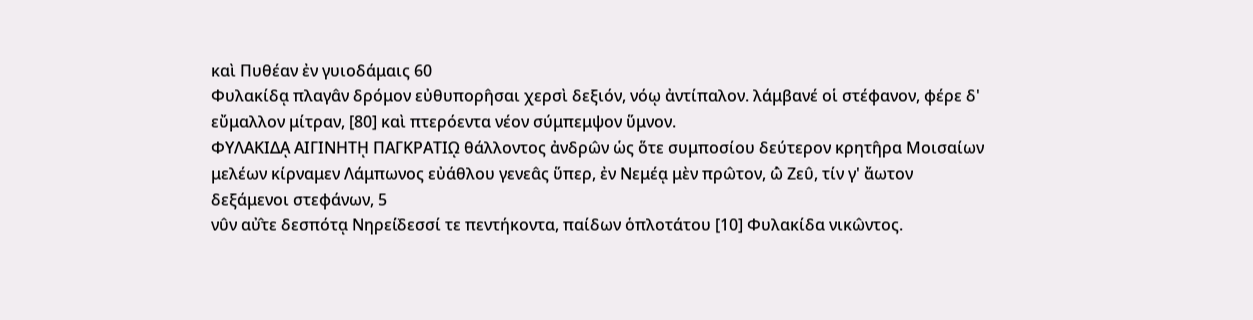καὶ Πυθέαν ἐν γυιοδάμαις 60
Φυλακίδᾳ πλαγα̂ν δρόμον εὐθυπορη̂σαι χερσὶ δεξιόν, νόῳ ἀντίπαλον. λάμβανέ οἱ στέφανον, φέρε δ' εὔμαλλον μίτραν, [80] καὶ πτερόεντα νέον σύμπεμψον ὕμνον.
ΦΥΛΑΚΙΔᾼ ΑΙΓΙΝΗΤῌ ΠΑΓΚΡΑΤΙῼ θάλλοντος ἀνδρω̂ν ὡς ὅτε συμποσίου δεύτερον κρητη̂ρα Μοισαίων μελέων κίρναμεν Λάμπωνος εὐάθλου γενεα̂ς ὕπερ, ἐν Νεμέᾳ μὲν πρω̂τον, ὠ̂ Ζευ̂, τίν γ' ἄωτον δεξάμενοι στεφάνων, 5
νυ̂ν αὐ̂τε δεσπότᾳ Νηρεί̈δεσσί τε πεντήκοντα, παίδων ὁπλοτάτου [10] Φυλακίδα νικω̂ντος.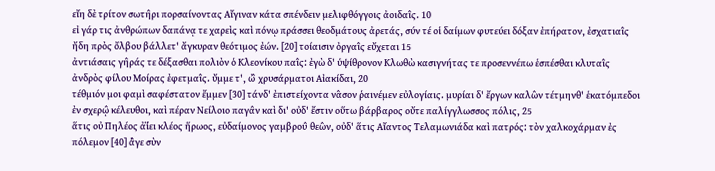εἴη δὲ τρίτον σωτη̂ρι πορσαίνοντας Αἴγιναν κάτα σπένδειν μελιφθόγγοις ἀοιδαι̂ς. 10
εἰ γάρ τις ἀνθρώπων δαπάνᾳ τε χαρεὶς καὶ πόνῳ πράσσει θεοδμάτους ἀρετάς, σύν τέ οἱ δαίμων φυτεύει δόξαν ἐπήρατον, ἐσχατιαι̂ς ἤδη πρὸς ὄλβου βάλλετ' ἄγκυραν θεότιμος ἐών. [20] τοίαισιν ὀργαι̂ς εὔχεται 15
ἀντιάσαις γη̂ράς τε δέξασθαι πολιὸν ὁ Κλεονίκου παι̂ς: ἐγὼ δ' ὑψίθρονον Κλωθὼ κασιγνήτας τε προσεννέπω ἑσπέσθαι κλυται̂ς ἀνδρὸς φίλου Μοίρας ἐφετμαι̂ς. ὔμμε τ', ὠ̂ χρυσάρματοι Αἰακίδαι, 20
τέθμιόν μοι φαμὶ σαφέστατον ἔμμεν [30] τάνδ' ἐπιστείχοντα να̂σον ῥαινέμεν εὐλογίαις. μυρίαι δ' ἔργων καλω̂ν τέτμηνθ' ἑκατόμπεδοι ἐν σχερῳ̂ κέλευθοι, καὶ πέραν Νείλοιο παγα̂ν καὶ δι' οὐδ' ἔστιν οὕτω βάρβαρος οὔτε παλίγγλωσσος πόλις, 25
ἅτις οὐ Πηλέος ἀί̈ει κλέος ἥρωος, εὐδαίμονος γαμβρου̂ θεω̂ν, οὐδ' ἅτις Αἴαντος Τελαμωνιάδα καὶ πατρός: τὸν χαλκοχάρμαν ἐς πόλεμον [40] ἀ̂γε σὺν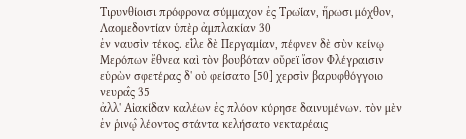Τιρυνθίοισι πρόφρονα σύμμαχον ἐς Τρωί̈αν, ἥρωσι μόχθον, Λαομεδοντίαν ὑπὲρ ἀμπλακίαν 30
ἐν ναυσὶν τέκος. εἱ̂λε δὲ Περγαμίαν, πέφνεν δὲ σὺν κείνῳ Μερόπων ἔθνεα καὶ τὸν βουβόταν οὔρεϊ ἴσον Φλέγραισιν εὑρὼν σφετέρας δ' οὐ φείσατο [50] χερσὶν βαρυφθόγγοιο νευρα̂ς 35
ἀλλ' Αἰακίδαν καλέων ἐς πλόον κύρησε δαινυμένων. τὸν μὲν ἐν ῥινῳ̂ λέοντος στάντα κελήσατο νεκταρέαις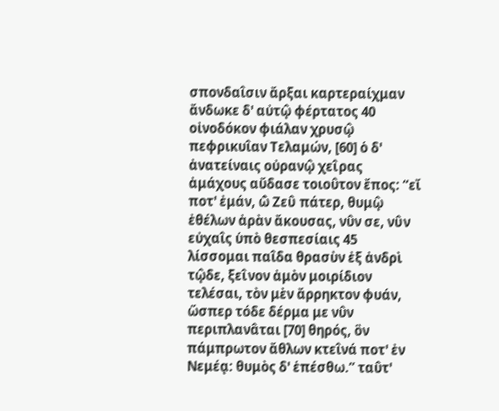σπονδαι̂σιν ἄρξαι καρτεραίχμαν ἄνδωκε δ' αὐτῳ̂ φέρτατος 40
οἰνοδόκον φιάλαν χρυσῳ̂ πεφρικυι̂αν Τελαμών, [60] ὁ δ' ἀνατείναις οὐρανῳ̂ χει̂ρας ἀμάχους αὔδασε τοιου̂τον ἔπος: “εἴ ποτ' ἐμάν, ὠ̂ Ζευ̂ πάτερ, θυμῳ̂ ἐθέλων ἀρὰν ἄκουσας, νυ̂ν σε, νυ̂ν εὐχαι̂ς ὑπὸ θεσπεσίαις 45
λίσσομαι παι̂δα θρασὺν ἐξ ἀνδρὶ τῳ̂δε, ξει̂νον ἀμὸν μοιρίδιον τελέσαι, τὸν μὲν ἄρρηκτον φυάν, ὥσπερ τόδε δέρμα με νυ̂ν περιπλανα̂ται [70] θηρός, ὃν πάμπρωτον ἄθλων κτει̂νά ποτ' ἐν Νεμέᾳ: θυμὸς δ' ἑπέσθω.” ταυ̂τ'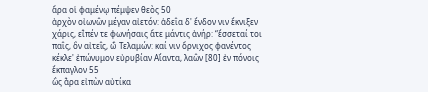ἄρα οἱ φαμένῳ πέμψεν θεὸς 50
ἀρχὸν οἰωνω̂ν μέγαν αἰετόν: ἁδει̂α δ' ἔνδον νιν ἔκνιξεν χάρις, εἰ̂πέν τε φωνήσαις ἅτε μάντις ἀνήρ: “ἔσσεταί τοι παι̂ς, ὃν αἰτει̂ς, ὠ̂ Τελαμών: καί νιν ὄρνιχος φανέντος κέκλε' ἐπώνυμον εὐρυβίαν Αἴαντα, λαω̂ν [80] ἐν πόνοις ἔκπαγλον 55
ὣς ἀ̂ρα εἰπὼν αὐτίκα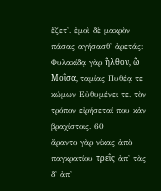ἕζετ'. ἐμοὶ δὲ μακρὸν πάσας αγήσασθ' ἀρετάς: Φυλακίδᾳ γὰρ ἠ̂λθον, ὠ̂ Μοι̂σα, ταμίας Πυθέᾳ τε κώμων Εὐθυμένει τε. τὸν τρόπον εἰρήσεταί που κἀν βραχίστοις. 60
ἄραντο γὰρ νίκας ἀπὸ παγκρατίου τρει̂ς ἀπ' τὰς δ' ἀπ'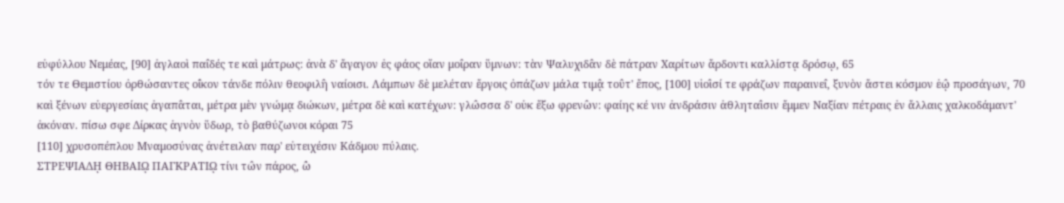εὐφύλλου Νεμέας, [90] ἀγλαοὶ παι̂δές τε καὶ μάτρως: ἀνὰ δ' ἄγαγον ἐς φάος οἵαν μοι̂ραν ὕμνων: τὰν Ψαλυχιδα̂ν δὲ πάτραν Χαρίτων ἄρδοντι καλλίστᾳ δρόσῳ, 65
τόν τε Θεμιστίου ὀρθώσαντες οἰ̂κον τάνδε πόλιν θεοφιλη̂ ναίοισι. Λάμπων δὲ μελέταν ἔργοις ὀπάζων μάλα τιμᾳ̂ του̂τ' ἔπος, [100] υἱοι̂σί τε φράζων παραινει̂, ξυνὸν ἄστει κόσμον ἑῳ̂ προσάγων, 70
καὶ ξένων εὐεργεσίαις ἀγαπα̂ται, μέτρα μὲν γνώμᾳ διώκων, μέτρα δὲ καὶ κατέχων: γλω̂σσα δ' οὐκ ἔξω φρενω̂ν: φαίης κέ νιν ἀνδράσιν ἀθληται̂σιν ἔμμεν Ναξίαν πέτραις ἐν ἄλλαις χαλκοδάμαντ' ἀκόναν. πίσω σφε Δίρκας ἁγνὸν ὕδωρ, τὸ βαθύζωνοι κόραι 75
[110] χρυσοπέπλου Μναμοσύνας ἀνέτειλαν παρ' εὐτειχέσιν Κάδμου πύλαις.
ΣΤΡΕΨΙΑΔῌ ΘΗΒΑΙῼ ΠΑΓΚΡΑΤΙῼ τίνι τω̂ν πάρος, ὠ̂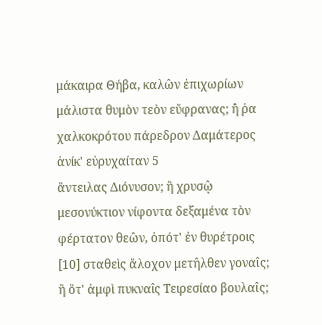μάκαιρα Θήβα, καλω̂ν ἐπιχωρίων μάλιστα θυμὸν τεὸν εὔφρανας; ἠ̂ ῥα χαλκοκρότου πάρεδρον Δαμάτερος ἁνίκ' εὐρυχαίταν 5
ἄντειλας Διόνυσον; ἢ χρυσῳ̂ μεσονύκτιον νίφοντα δεξαμένα τὸν φέρτατον θεω̂ν, ὁπότ' ἐν θυρέτροις [10] σταθεὶς ἄλοχον μετη̂λθεν γοναι̂ς; ἢ ὅτ' ἀμφὶ πυκναι̂ς Τειρεσίαο βουλαι̂ς;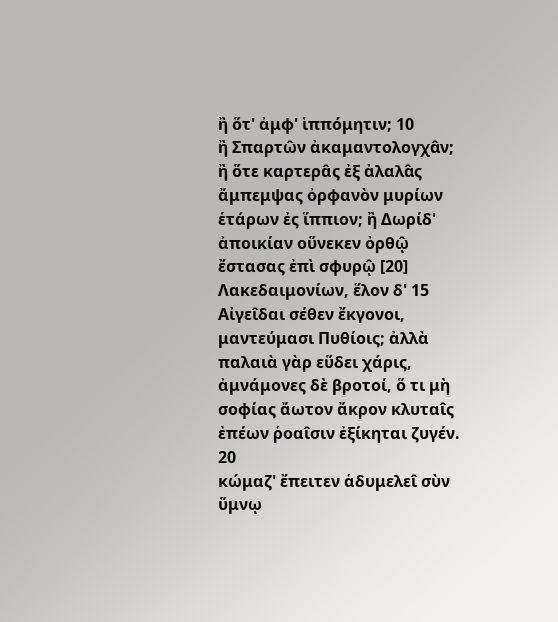ἢ ὅτ' ἀμφ' ἱππόμητιν; 10
ἢ Σπαρτω̂ν ἀκαμαντολογχα̂ν; ἢ ὅτε καρτερα̂ς ἐξ ἀλαλα̂ς ἄμπεμψας ὀρφανὸν μυρίων ἑτάρων ἐς ἵππιον; ἢ Δωρίδ' ἀποικίαν οὕνεκεν ὀρθῳ̂ ἔστασας ἐπὶ σφυρῳ̂ [20] Λακεδαιμονίων, ἕλον δ' 15
Αἰγει̂δαι σέθεν ἔκγονοι, μαντεύμασι Πυθίοις; ἀλλὰ παλαιὰ γὰρ εὕδει χάρις, ἀμνάμονες δὲ βροτοί, ὅ τι μὴ σοφίας ἄωτον ἄκρον κλυται̂ς ἐπέων ῥοαι̂σιν ἐξίκηται ζυγέν. 20
κώμαζ' ἔπειτεν ἁδυμελει̂ σὺν ὕμνῳ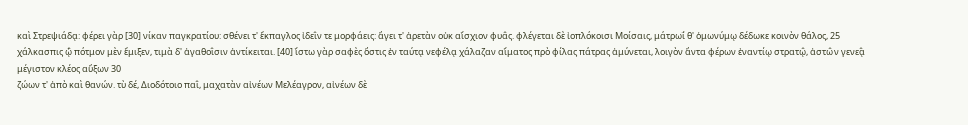καὶ Στρεψιάδᾳ: φέρει γὰρ [30] νίκαν παγκρατίου: σθένει τ' ἔκπαγλος ἰδει̂ν τε μορφάεις: ἄγει τ' ἀρετὰν οὐκ αἴσχιον φυα̂ς. φλέγεται δὲ ἰοπλόκοισι Μοίσαις, μάτρωί̈ θ' ὁμωνύμῳ δέδωκε κοινὸν θάλος, 25
χάλκασπις ᾡ̂ πότμον μὲν ἔμιξεν, τιμὰ δ' ἀγαθοι̂σιν ἀντίκειται. [40] ἴστω γὰρ σαφὲς ὅστις ἐν ταύτᾳ νεφέλᾳ χάλαζαν αἵματος πρὸ φίλας πάτρας ἀμύνεται, λοιγὸν ἄντα φέρων ἐναντίῳ στρατῳ̂, ἀστω̂ν γενεᾳ̂ μέγιστον κλέος αὔξων 30
ζώων τ' ἀπὸ καὶ θανών. τὺ δέ, Διοδότοιο παι̂, μαχατὰν αἰνέων Μελέαγρον, αἰνέων δὲ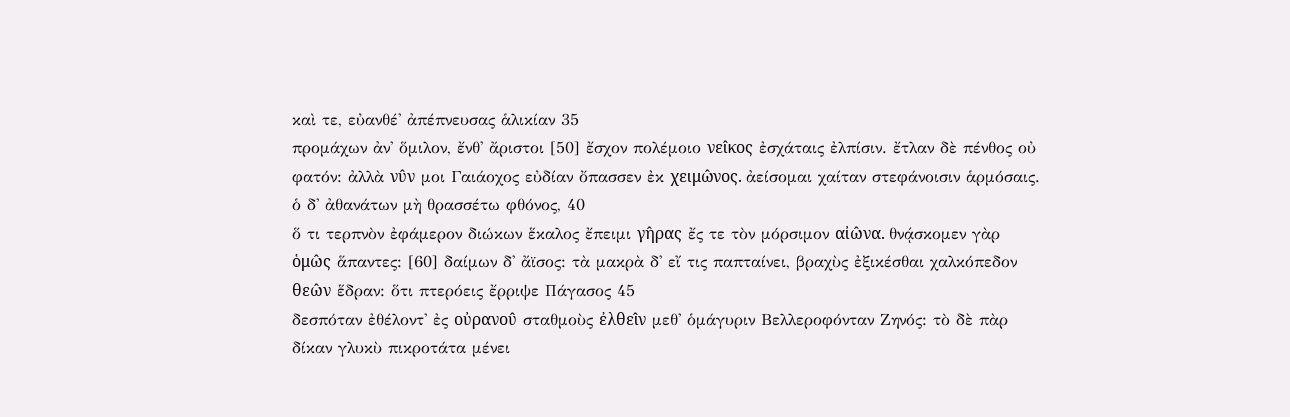καὶ τε, εὐανθέ' ἀπέπνευσας ἁλικίαν 35
προμάχων ἀν' ὅμιλον, ἔνθ' ἄριστοι [50] ἔσχον πολέμοιο νει̂κος ἐσχάταις ἐλπίσιν. ἔτλαν δὲ πένθος οὐ φατόν: ἀλλὰ νυ̂ν μοι Γαιάοχος εὐδίαν ὄπασσεν ἐκ χειμω̂νος. ἀείσομαι χαίταν στεφάνοισιν ἁρμόσαις. ὁ δ' ἀθανάτων μὴ θρασσέτω φθόνος, 40
ὅ τι τερπνὸν ἐφάμερον διώκων ἕκαλος ἔπειμι γη̂ρας ἔς τε τὸν μόρσιμον αἰω̂να. θνᾴσκομεν γὰρ ὁμω̂ς ἅπαντες: [60] δαίμων δ' ἄϊσος: τὰ μακρὰ δ' εἴ τις παπταίνει, βραχὺς ἐξικέσθαι χαλκόπεδον θεω̂ν ἕδραν: ὅτι πτερόεις ἔρριψε Πάγασος 45
δεσπόταν ἐθέλοντ' ἐς οὐρανου̂ σταθμοὺς ἐλθει̂ν μεθ' ὁμάγυριν Βελλεροφόνταν Ζηνός: τὸ δὲ πὰρ δίκαν γλυκὺ πικροτάτα μένει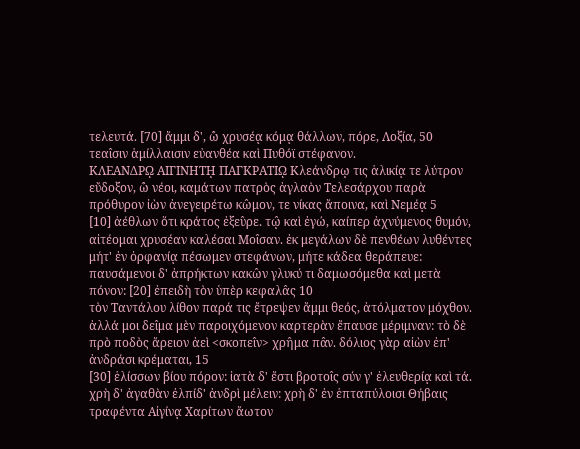τελευτά. [70] ἄμμι δ', ὠ̂ χρυσέᾳ κόμᾳ θάλλων, πόρε, Λοξία, 50
τεαι̂σιν ἁμίλλαισιν εὐανθέα καὶ Πυθόϊ στέφανον.
ΚΛΕΑΝΔΡῼ ΑΙΓΙΝΗΤῌ ΠΑΓΚΡΑΤΙῼ Κλεάνδρῳ τις ἁλικίᾳ τε λύτρον εὔδοξον, ὠ̂ νέοι, καμάτων πατρὸς ἀγλαὸν Τελεσάρχου παρὰ πρόθυρον ἰὼν ἀνεγειρέτω κω̂μον, τε νίκας ἄποινα, καὶ Νεμέᾳ 5
[10] ἀέθλων ὅτι κράτος ἐξευ̂ρε. τῳ̂ καὶ ἐγώ, καίπερ ἀχνύμενος θυμόν, αἰτέομαι χρυσέαν καλέσαι Μοι̂σαν. ἐκ μεγάλων δὲ πενθέων λυθέντες μήτ' ἐν ὀρφανίᾳ πέσωμεν στεφάνων, μήτε κάδεα θεράπευε: παυσάμενοι δ' ἀπρήκτων κακω̂ν γλυκύ τι δαμωσόμεθα καὶ μετὰ πόνον: [20] ἐπειδὴ τὸν ὑπὲρ κεφαλα̂ς 10
τὸν Ταντάλου λίθον παρά τις ἔτρεψεν ἄμμι θεός, ἀτόλματον μόχθον. ἀλλά μοι δει̂μα μὲν παροιχόμενον καρτερὰν ἔπαυσε μέριμναν: τὸ δὲ πρὸ ποδὸς ἄρειον ἀεὶ <σκοπει̂ν> χρη̂μα πα̂ν. δόλιος γὰρ αἰὼν ἐπ' ἀνδράσι κρέμαται, 15
[30] ἑλίσσων βίου πόρον: ἰατὰ δ' ἔστι βροτοι̂ς σύν γ' ἐλευθερίᾳ καὶ τά. χρὴ δ' ἀγαθὰν ἐλπίδ' ἀνδρὶ μέλειν: χρὴ δ' ἐν ἑπταπύλοισι Θήβαις τραφέντα Αἰγίνᾳ Χαρίτων ἄωτον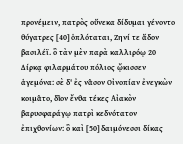προνέμειν, πατρὸς οὕνεκα δίδυμαι γένοντο θύγατρες [40] ὁπλόταται, Ζηνί τε ἅδον βασιλέϊ. ὃ τὰν μὲν παρὰ καλλιρόῳ 20
Δίρκᾳ φιλαρμάτου πόλιος ᾤκισσεν ἁγεμόνα: σὲ δ' ἐς να̂σον Οἰνοπίαν ἐνεγκὼν κοιμα̂το, δι̂ον ἔνθα τέκες Αἰακὸν βαρυσφαράγῳ πατρὶ κεδνότατον ἐπιχθονίων: ὃ καὶ [50] δαιμόνεσσι δίκας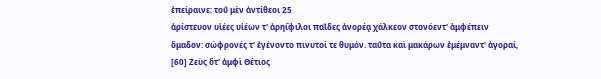ἐπείραινε: του̂ μὲν ἀντίθεοι 25
ἀρίστευον υἱέες υἱέων τ' ἀρηί̈φιλοι παι̂δες ἀνορέᾳ χάλκεον στονόεντ' ἀμφέπειν ὅμαδον: σώφρονές τ' ἐγένοντο πινυτοί τε θυμόν. ταυ̂τα καὶ μακάρων ἐμέμναντ' ἀγοραί, [60] Ζεὺς ὅτ' ἀμφὶ Θέτιος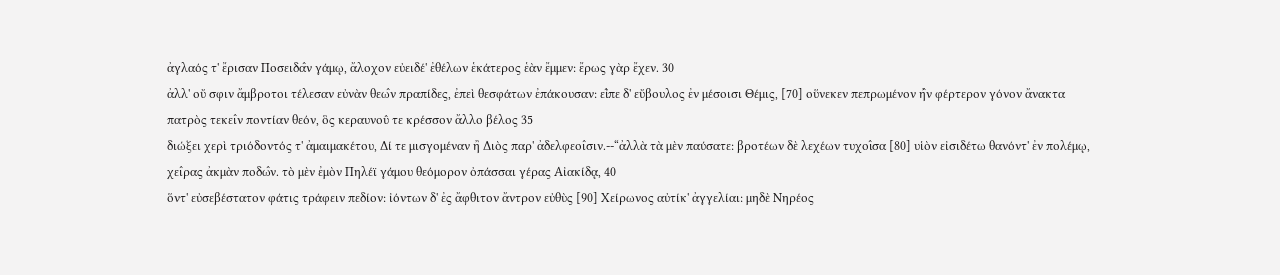ἀγλαός τ' ἔρισαν Ποσειδα̂ν γάμῳ, ἄλοχον εὐειδέ' ἐθέλων ἑκάτερος ἑὰν ἔμμεν: ἔρως γὰρ ἔχεν. 30
ἀλλ' οὔ σφιν ἄμβροτοι τέλεσαν εὐνὰν θεω̂ν πραπίδες, ἐπεὶ θεσφάτων ἐπάκουσαν: εἰ̂πε δ' εὔβουλος ἐν μέσοισι Θέμις, [70] οὕνεκεν πεπρωμένον ἠ̂ν φέρτερον γόνον ἄνακτα πατρὸς τεκει̂ν ποντίαν θεόν, ὃς κεραυνου̂ τε κρέσσον ἄλλο βέλος 35
διώξει χερὶ τριόδοντός τ' ἀμαιμακέτου, Δί τε μισγομέναν ἢ Διὸς παρ' ἀδελφεοι̂σιν.--“ἀλλὰ τὰ μὲν παύσατε: βροτέων δὲ λεχέων τυχοι̂σα [80] υἱὸν εἰσιδέτω θανόντ' ἐν πολέμῳ, χει̂ρας ἀκμὰν ποδω̂ν. τὸ μὲν ἐμὸν Πηλέϊ γάμου θεόμορον ὀπάσσαι γέρας Αἰακίδᾳ, 40
ὅντ' εὐσεβέστατον φάτις τράφειν πεδίον: ἰόντων δ' ἐς ἄφθιτον ἄντρον εὐθὺς [90] Χείρωνος αὐτίκ' ἀγγελίαι: μηδὲ Νηρέος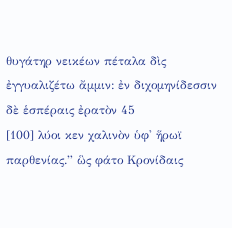θυγάτηρ νεικέων πέταλα δὶς ἐγγυαλιζέτω ἄμμιν: ἐν διχομηνίδεσσιν δὲ ἑσπέραις ἐρατὸν 45
[100] λύοι κεν χαλινὸν ὑφ' ἥρωϊ παρθενίας.” ὣς φάτο Κρονίδαις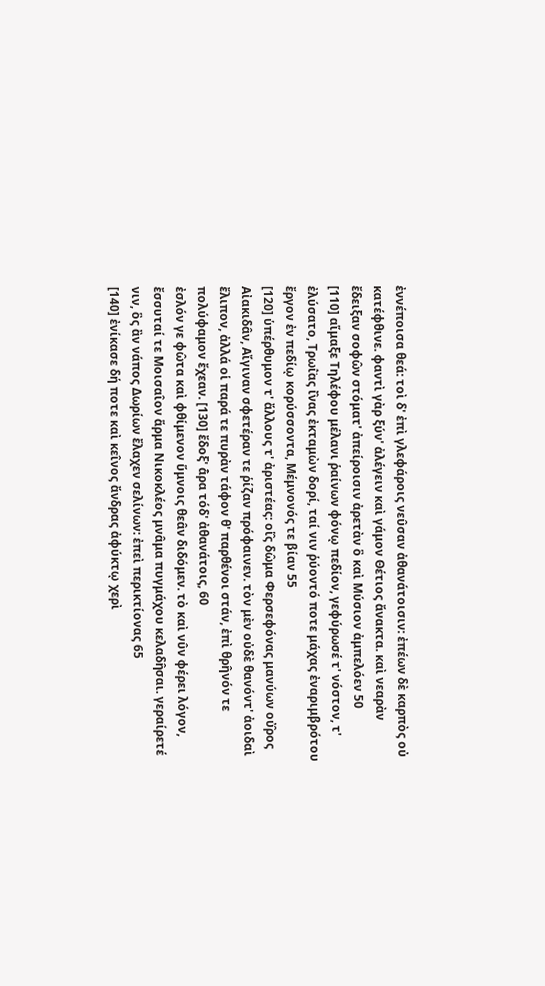ἐννέποισα θεά: τοὶ δ' ἐπὶ γλεφάροις νευ̂σαν ἀθανάτοισιν: ἐπέων δὲ καρπὸς οὐ κατέφθινε. φαντὶ γὰρ ξύν' ἀλέγειν καὶ γάμον Θέτιος ἄνακτα. καὶ νεαρὰν ἔδειξαν σοφω̂ν στόματ' ἀπείροισιν ἀρετὰν ὃ καὶ Μύσιον ἀμπελόεν 50
[110] αἵμαξε Τηλέφου μέλανι ῥαίνων φόνῳ πεδίον, γεφύρωσέ τ' νόστον, τ' ἐλύσατο, Τρωί̈ας ἰ̂νας ἐκταμὼν δορί, ταί νιν ῥύοντό ποτε μάχας ἐναριμβρότου ἔργον ἐν πεδίῳ κορύσσοντα, Μέμνονός τε βίαν 55
[120] ὑπέρθυμον τ' ἄλλους τ' ἀριστέας: οἱ̂ς δω̂μα Φερσεφόνας μανύων οὐ̂ρος Αἰακιδα̂ν, Αἴγιναν σφετέραν τε ῥίζαν πρόφαινεν. τὸν μὲν οὐδὲ θανόντ' ἀοιδαὶ ἔλιπον, ἀλλά οἱ παρά τε πυρὰν τάφον θ' παρθένοι στάν, ἐπὶ θρη̂νόν τε πολύφαμον ἔχεαν. [130] ἔδοξ' ἀ̂ρα τόδ' ἀθανάτοις, 60
ἐσλόν γε φω̂τα καὶ φθίμενον ὕμνοις θεα̂ν διδόμεν. τὸ καὶ νυ̂ν φέρει λόγον, ἔσσυταί τε Μοισαι̂ον ἅρμα Νικοκλέος μνα̂μα πυγμάχου κελαδη̂σαι. γεραίρετέ νιν, ὃς ἂν νάπος Δωρίων ἔλαχεν σελίνων: ἐπεὶ περικτίονας 65
[140] ἐνίκασε δή ποτε καὶ κει̂νος ἄνδρας ἀφύκτῳ χερὶ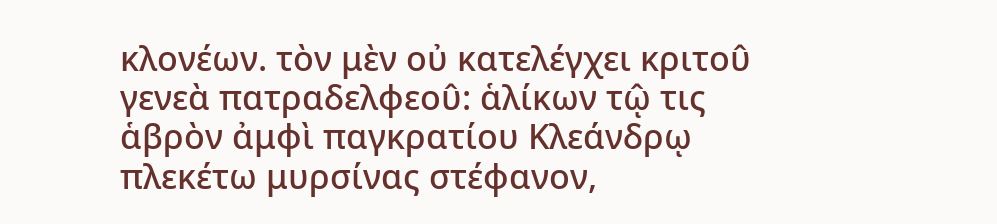κλονέων. τὸν μὲν οὐ κατελέγχει κριτου̂ γενεὰ πατραδελφεου̂: ἁλίκων τῳ̂ τις ἁβρὸν ἀμφὶ παγκρατίου Κλεάνδρῳ πλεκέτω μυρσίνας στέφανον,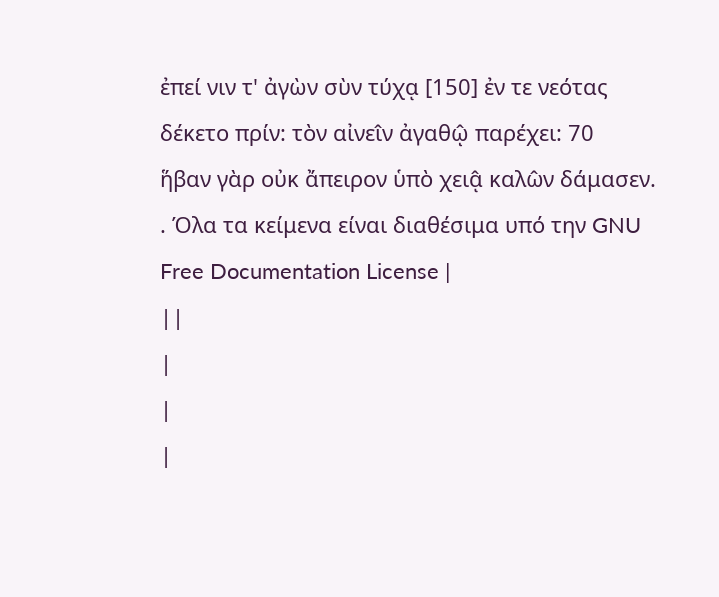ἐπεί νιν τ' ἀγὼν σὺν τύχᾳ [150] ἐν τε νεότας δέκετο πρίν: τὸν αἰνει̂ν ἀγαθῳ̂ παρέχει: 70
ἥβαν γὰρ οὐκ ἄπειρον ὑπὸ χειᾳ̂ καλω̂ν δάμασεν.
. Όλα τα κείμενα είναι διαθέσιμα υπό την GNU Free Documentation License |
||
|
|
|